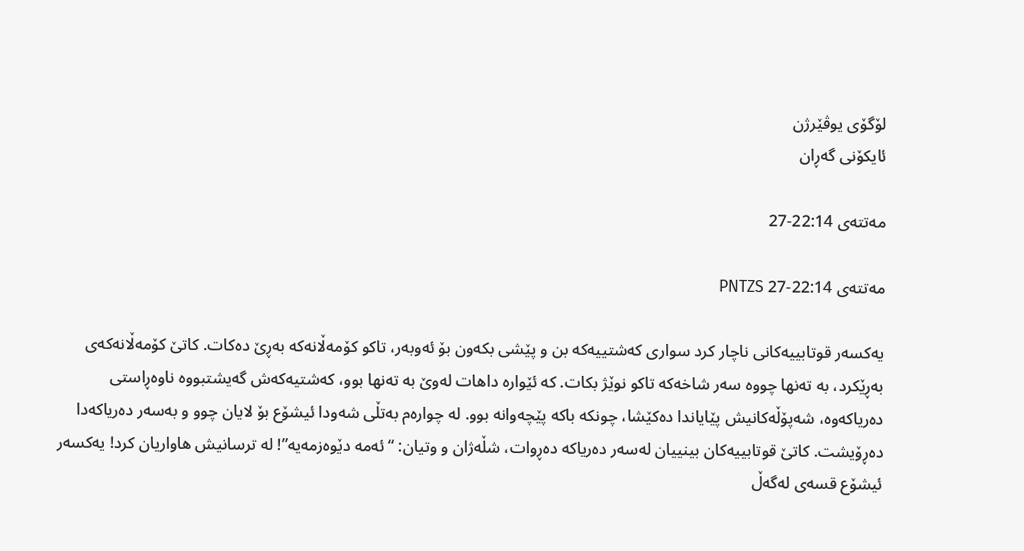لۆگۆی یوڤێرژن
ئایکۆنی گەڕان

مه‌تته‌ی 22:14-27

مه‌تته‌ی 22:14-27 PNTZS

یه‌كسه‌ر قوتابییه‌كانی ناچار كرد سواری كه‌شتییه‌كه‌ بن و پێشی بكه‌ون بۆ ئه‌وبه‌ر، تاكو كۆمه‌ڵانه‌كه‌ به‌ڕێ ده‌كات. كاتێ كۆمه‌ڵانه‌كه‌ی به‌ڕێكرد، به‌ ته‌نها چووه‌ سه‌ر شاخه‌كه‌ تاكو نوێژ بكات. كه‌ ئێواره‌ داهات له‌وێ به‌ ته‌نها بوو، كه‌شتیه‌كه‌ش گه‌یشتبووه‌ ناوه‌ڕاستی ده‌ریاكه‌وه‌، شه‌پۆڵه‌كانیش پێایاندا ده‌كێشا، چونكه‌ باكه‌ پێچه‌وانه‌ بوو. له‌ چواره‌م به‌تڵی شه‌ودا ئیشۆع بۆ لایان چوو و به‌سه‌ر ده‌ریاكه‌دا ده‌ڕۆیشت. كاتێ قوتابییه‌كان بینییان له‌سه‌ر ده‌ریاكه‌ ده‌ڕوات، شڵه‌ژان و وتیان: “ئه‌مه‌ دێوه‌زمه‌یه‌”! له‌ ترسانیش هاواریان كرد! یه‌كسه‌ر ئیشۆع قسه‌ی له‌گه‌ڵ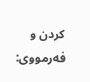كردن و فه‌رمووی: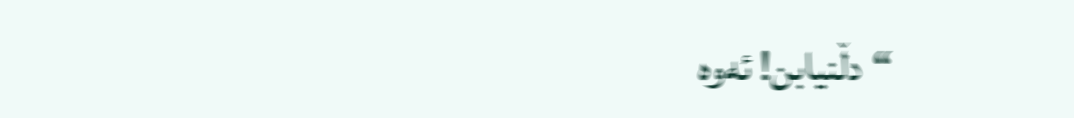“دڵنیابن! ئه‌وه‌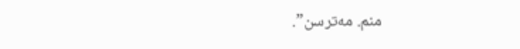منم. مه‌ترسن”.